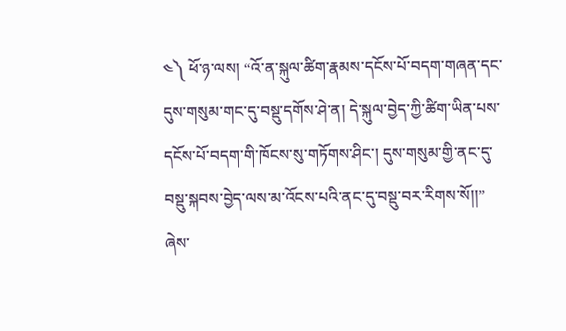༤༽ ཕོ་ཉ་ལས། “འོ་ན་སྐུལ་ཚིག་རྣམས་དངོས་པོ་བདག་གཞན་དང་དུས་གསུམ་གང་དུ་བསྡུ་དགོས་ཤེ་ན། དེ་སྐུལ་བྱེད་ཀྱི་ཚིག་ཡིན་པས་དངོས་པོ་བདག་གི་ཁོངས་སུ་གཏོགས་ཤིང་། དུས་གསུམ་གྱི་ནང་དུ་བསྡུ་སྐབས་བྱེད་ལས་མ་འོངས་པའི་ནང་དུ་བསྡུ་བར་རིགས་སོ།།” ཞེས་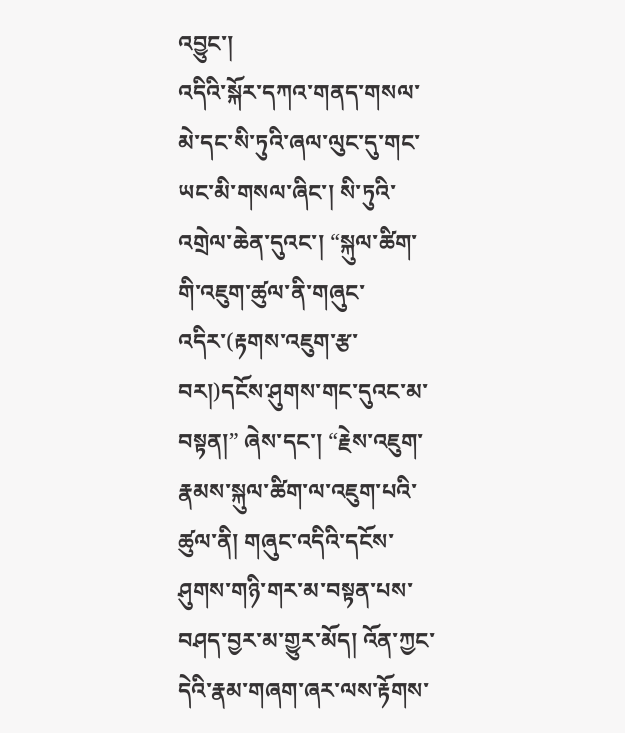འབྱུང་།
འདིའི་སྐོར་དཀའ་གནད་གསལ་མེ་དང་སི་ཏུའི་ཞལ་ལུང་དུ་གང་ཡང་མི་གསལ་ཞིང་། སི་ཏུའི་འགྲེལ་ཆེན་དུའང་། “སྐུལ་ཚིག་གི་འཇུག་ཚུལ་ནི་གཞུང་འདིར་(རྟགས་འཇུག་རྩ་བར།)དངོས་ཤུགས་གང་དུའང་མ་བསྟན།” ཞེས་དང་། “རྗེས་འཇུག་རྣམས་སྐུལ་ཚིག་ལ་འཇུག་པའི་ཚུལ་ནི། གཞུང་འདིའི་དངོས་ཤུགས་གཉི་གར་མ་བསྟན་པས་བཤད་བྱར་མ་གྱུར་མོད། འོན་ཀྱང་དེའི་རྣམ་གཞག་ཞར་ལས་རྟོགས་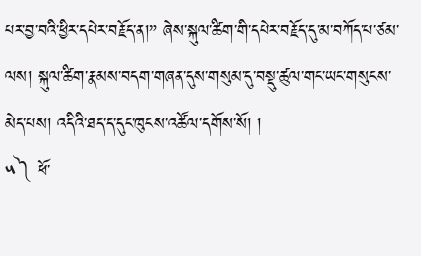པར་བྱ་བའི་ཕྱིར་དཔེར་བརྗོད་ན།” ཞེས་སྐུལ་ཚིག་གི་དཔེར་བརྗོད་དུ་མ་བཀོད་པ་ཙམ་ལས། སྐུལ་ཚིག་རྣམས་བདག་གཞན་དུས་གསུམ་དུ་བསྡུ་ཚུལ་གང་ཡང་གསུངས་མེད་པས། འདིའི་ཐད་ད་དུང་ཁུངས་འཚོལ་དགོས་སོ། །
༥༽ ཕོ་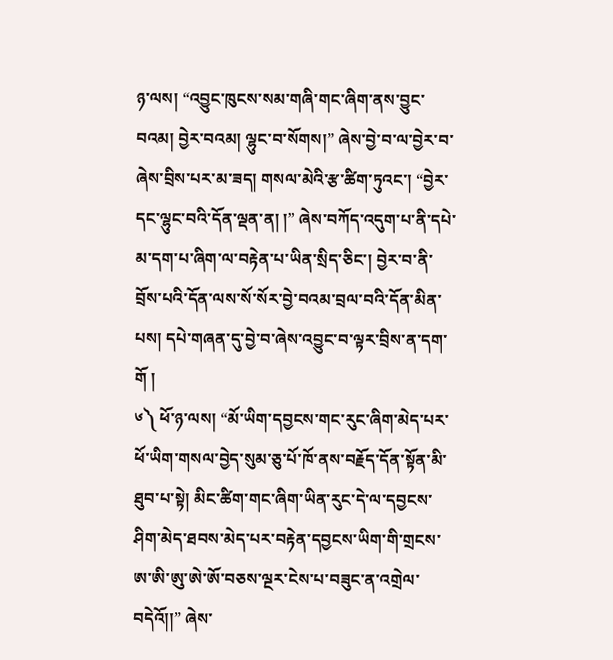ཉ་ལས། “འབྱུང་ཁུངས་སམ་གཞི་གང་ཞིག་ནས་བྱུང་བའམ། བྱེར་བའམ། ལྷུང་བ་སོགས།” ཞེས་བྱེ་བ་ལ་བྱེར་བ་ཞེས་བྲིས་པར་མ་ཟད། གསལ་མེའི་རྩ་ཚིག་ཏུའང་། “བྱེར་དང་ལྷུང་བའི་དོན་ལྡན་ན། །” ཞེས་བཀོད་འདུག་པ་ནི་དཔེ་མ་དག་པ་ཞིག་ལ་བརྟེན་པ་ཡིན་སྲིད་ཅིང་། བྱེར་བ་ནི་བྲོས་པའི་དོན་ལས་སོ་སོར་བྱེ་བའམ་བྲལ་བའི་དོན་མིན་པས། དཔེ་གཞན་དུ་བྱེ་བ་ཞེས་འབྱུང་བ་ལྟར་བྲིས་ན་དག་གོ །
༦༽ ཕོ་ཉ་ལས། “མོ་ཡིག་དབྱངས་གང་རུང་ཞིག་མེད་པར་ཕོ་ཡིག་གསལ་བྱེད་སུམ་ཅུ་པོ་ཁོ་ནས་བརྗོད་དོན་སྟོན་མི་ཐུབ་པ་སྟེ། མིང་ཚིག་གང་ཞིག་ཡིན་རུང་དེ་ལ་དབྱངས་ཤིག་མེད་ཐབས་མེད་པར་བརྟེན་དབྱངས་ཡིག་གི་གྲངས་ཨ་ཨི་ཨུ་ཨེ་ཨོ་བཅས་ལྔར་ངེས་པ་བཟུང་ན་འགྲེལ་བདེའོ།།” ཞེས་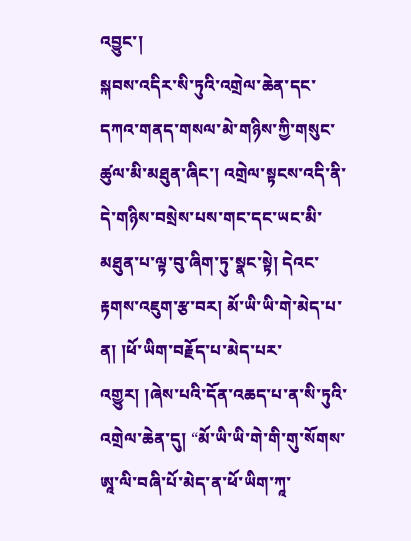འབྱུང་།
སྐབས་འདིར་སི་ཏུའི་འགྲེལ་ཆེན་དང་དཀའ་གནད་གསལ་མེ་གཉིས་ཀྱི་གསུང་ཚུལ་མི་མཐུན་ཞིང་། འགྲེལ་སྟངས་འདི་ནི་དེ་གཉིས་བསྲེས་པས་གང་དང་ཡང་མི་མཐུན་པ་ལྟ་བུ་ཞིག་ཏུ་སྣང་སྟེ། དེའང་རྟགས་འཇུག་རྩ་བར། མོ་ཡི་ཡི་གེ་མེད་པ་ན། །ཕོ་ཡིག་བརྗོད་པ་མེད་པར་འགྱུར། །ཞེས་པའི་དོན་འཆད་པ་ན་སི་ཏུའི་འགྲེལ་ཆེན་དུ། “མོ་ཡི་ཡི་གེ་གི་གུ་སོགས་ཨཱ་ལི་བཞི་པོ་མེད་ན་ཕོ་ཡིག་ཀཱ་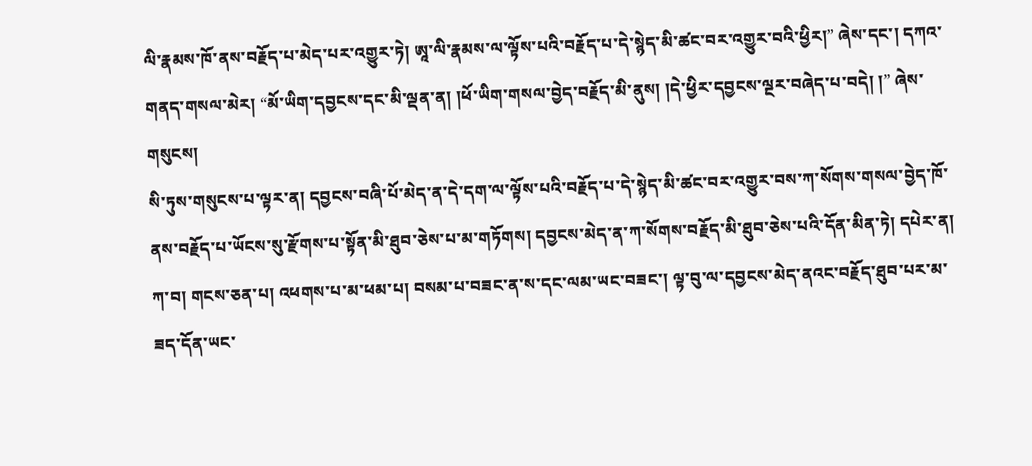ལི་རྣམས་ཁོ་ནས་བརྗོད་པ་མེད་པར་འགྱུར་ཏེ། ཨཱ་ལི་རྣམས་ལ་ལྟོས་པའི་བརྗོད་པ་དེ་སྙེད་མི་ཚང་བར་འགྱུར་བའི་ཕྱིར།” ཞེས་དང་། དཀའ་གནད་གསལ་མེར། “མོ་ཡིག་དབྱངས་དང་མི་ལྡན་ན། །ཕོ་ཡིག་གསལ་བྱེད་བརྗོད་མི་ནུས། །དེ་ཕྱིར་དབྱངས་ལྔར་བཞེད་པ་བདེ། །” ཞེས་གསུངས།
སི་ཏུས་གསུངས་པ་ལྟར་ན། དབྱངས་བཞི་པོ་མེད་ན་དེ་དག་ལ་ལྟོས་པའི་བརྗོད་པ་དེ་སྙེད་མི་ཚང་བར་འགྱུར་བས་ཀ་སོགས་གསལ་བྱེད་ཁོ་ནས་བརྗོད་པ་ཡོངས་སུ་རྫོགས་པ་སྟོན་མི་ཐུབ་ཅེས་པ་མ་གཏོགས། དབྱངས་མེད་ན་ཀ་སོགས་བརྗོད་མི་ཐུབ་ཅེས་པའི་དོན་མིན་ཏེ། དཔེར་ན། ཀ་བ། གངས་ཅན་པ། འཕགས་པ་མ་ཕམ་པ། བསམ་པ་བཟང་ན་ས་དང་ལམ་ཡང་བཟང་། ལྟ་བུ་ལ་དབྱངས་མེད་ནའང་བརྗོད་ཐུབ་པར་མ་ཟད་དོན་ཡང་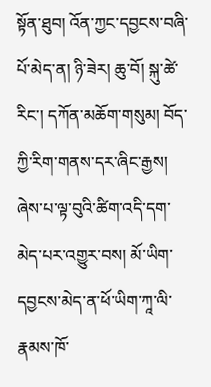སྟོན་ཐུབ། འོན་ཀྱང་དབྱངས་བཞི་པོ་མེད་ན། ཉི་ཟེར། ཆུ་བོ། སྐུ་ཚེ་རིང་། དཀོན་མཆོག་གསུམ། བོད་ཀྱི་རིག་གནས་དར་ཞིང་རྒྱས། ཞེས་པ་ལྟ་བུའི་ཚིག་འདི་དག་མེད་པར་འགྱུར་བས། མོ་ཡིག་དབྱངས་མེད་ན་ཕོ་ཡིག་ཀཱ་ལི་རྣམས་ཁོ་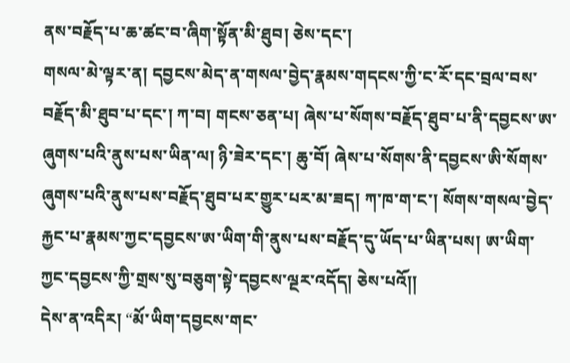ནས་བརྗོད་པ་ཆ་ཚང་བ་ཞིག་སྟོན་མི་ཐུབ། ཅེས་དང་།
གསལ་མེ་ལྟར་ན། དབྱངས་མེད་ན་གསལ་བྱེད་རྣམས་གདངས་ཀྱི་ང་རོ་དང་བྲལ་བས་བརྗོད་མི་ཐུབ་པ་དང་། ཀ་བ། གངས་ཅན་པ། ཞེས་པ་སོགས་བརྗོད་ཐུབ་པ་ནི་དབྱངས་ཨ་ཞུགས་པའི་ནུས་པས་ཡིན་ལ། ཉི་ཟེར་དང་། ཆུ་བོ། ཞེས་པ་སོགས་ནི་དབྱངས་ཨི་སོགས་ཞུགས་པའི་ནུས་པས་བརྗོད་ཐུབ་པར་གྱུར་པར་མ་ཟད། ཀ་ཁ་ག་ང་། སོགས་གསལ་བྱེད་རྐྱང་པ་རྣམས་ཀྱང་དབྱངས་ཨ་ཡིག་གི་ནུས་པས་བརྗོད་དུ་ཡོད་པ་ཡིན་པས། ཨ་ཡིག་ཀྱང་དབྱངས་ཀྱི་གྲས་སུ་བཅུག་སྟེ་དབྱངས་ལྔར་འདོད། ཅེས་པའོ།།
དེས་ན་འདིར། “མོ་ཡིག་དབྱངས་གང་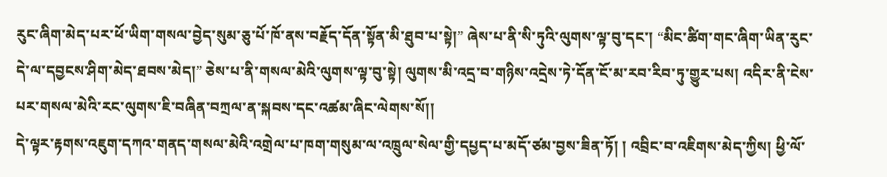རུང་ཞིག་མེད་པར་ཕོ་ཡིག་གསལ་བྱེད་སུམ་ཅུ་པོ་ཁོ་ནས་བརྗོད་དོན་སྟོན་མི་ཐུབ་པ་སྟེ།” ཞེས་པ་ནི་སི་ཏུའི་ལུགས་ལྟ་བུ་དང་། “མིང་ཚིག་གང་ཞིག་ཡིན་རུང་དེ་ལ་དབྱངས་ཤིག་མེད་ཐབས་མེད།” ཅེས་པ་ནི་གསལ་མེའི་ལུགས་ལྟ་བུ་སྟེ། ལུགས་མི་འདྲ་བ་གཉིས་འདྲེས་ཏེ་དོན་ངོ་མ་རབ་རིབ་ཏུ་གྱུར་པས། འདིར་ནི་ངེས་པར་གསལ་མེའི་རང་ལུགས་ཇི་བཞིན་བཀྲལ་ན་སྐབས་དང་འཚམ་ཞིང་ལེགས་སོ།།
དེ་ལྟར་རྟགས་འཇུག་དཀའ་གནད་གསལ་མེའི་འགྲེལ་པ་ཁག་གསུམ་ལ་འཁྲུལ་སེལ་གྱི་དཔྱད་པ་མདོ་ཙམ་བྱས་ཟིན་ཏོ། ། འབྲིང་བ་འཇིགས་མེད་ཀྱིས། ཕྱི་ལོ་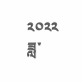༢༠༢༢ ཟླ་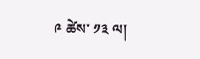༩ ཚེས་ ༡༣ ལ།